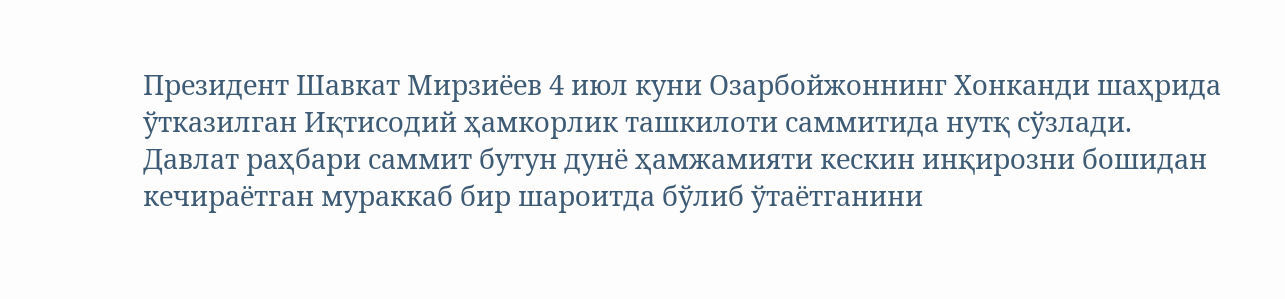Президент Шавкат Мирзиёев 4 июл куни Озарбойжоннинг Хонканди шаҳрида ўтказилган Иқтисодий ҳамкорлик ташкилоти саммитида нутқ сўзлади.
Давлат раҳбари саммит бутун дунё ҳамжамияти кескин инқирозни бошидан кечираётган мураккаб бир шароитда бўлиб ўтаётганини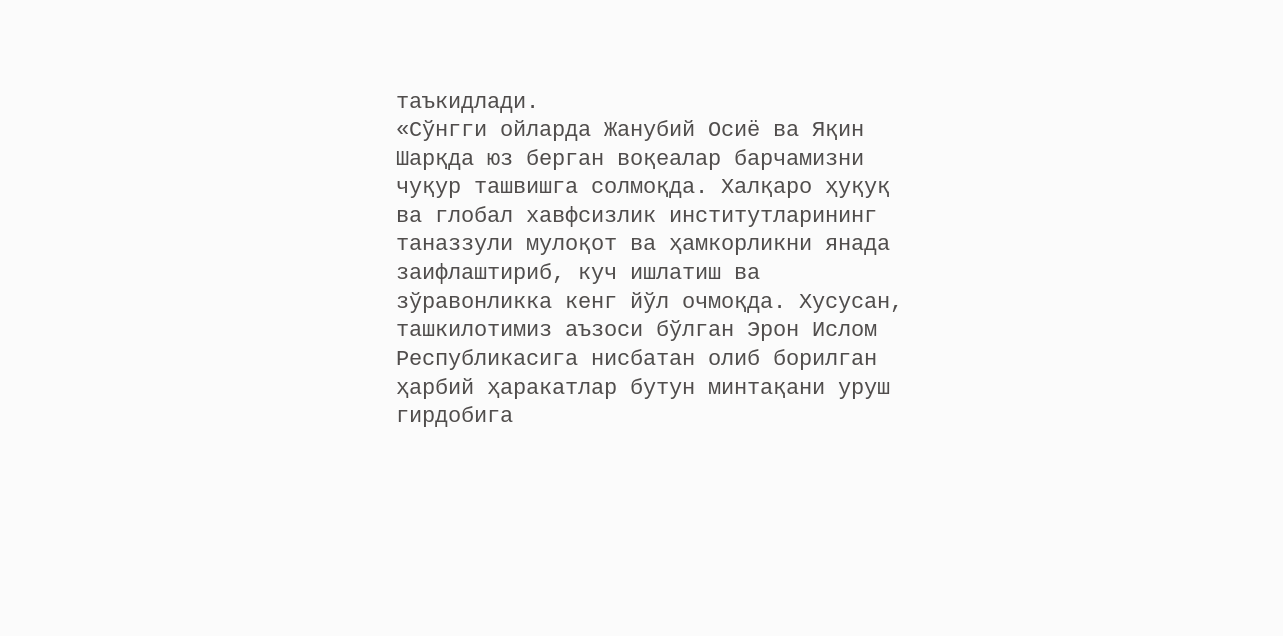таъкидлади.
«Сўнгги ойларда Жанубий Осиё ва Яқин Шарқда юз берган воқеалар барчамизни чуқур ташвишга солмоқда. Халқаро ҳуқуқ ва глобал хавфсизлик институтларининг таназзули мулоқот ва ҳамкорликни янада заифлаштириб, куч ишлатиш ва зўравонликка кенг йўл очмоқда. Хусусан, ташкилотимиз аъзоси бўлган Эрон Ислом Республикасига нисбатан олиб борилган ҳарбий ҳаракатлар бутун минтақани уруш гирдобига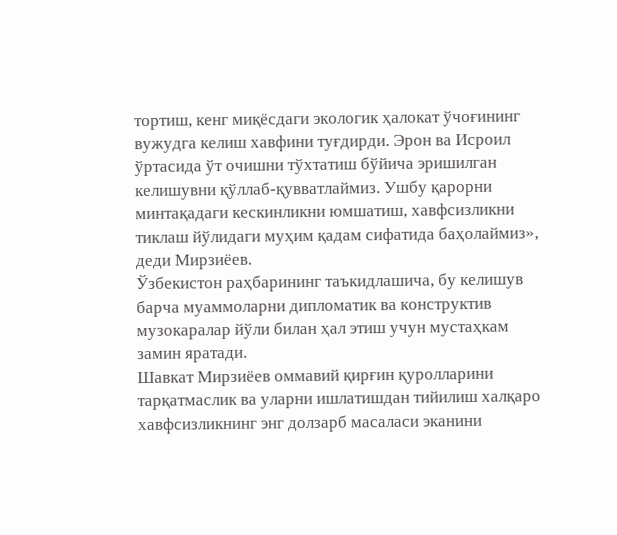тортиш, кенг миқёсдаги экологик ҳалокат ўчоғининг вужудга келиш хавфини туғдирди. Эрон ва Исроил ўртасида ўт очишни тўхтатиш бўйича эришилган келишувни қўллаб-қувватлаймиз. Ушбу қарорни минтақадаги кескинликни юмшатиш, хавфсизликни тиклаш йўлидаги муҳим қадам сифатида баҳолаймиз», деди Мирзиёев.
Ўзбекистон раҳбарининг таъкидлашича, бу келишув барча муаммоларни дипломатик ва конструктив музокаралар йўли билан ҳал этиш учун мустаҳкам замин яратади.
Шавкат Мирзиёев оммавий қирғин қуролларини тарқатмаслик ва уларни ишлатишдан тийилиш халқаро хавфсизликнинг энг долзарб масаласи эканини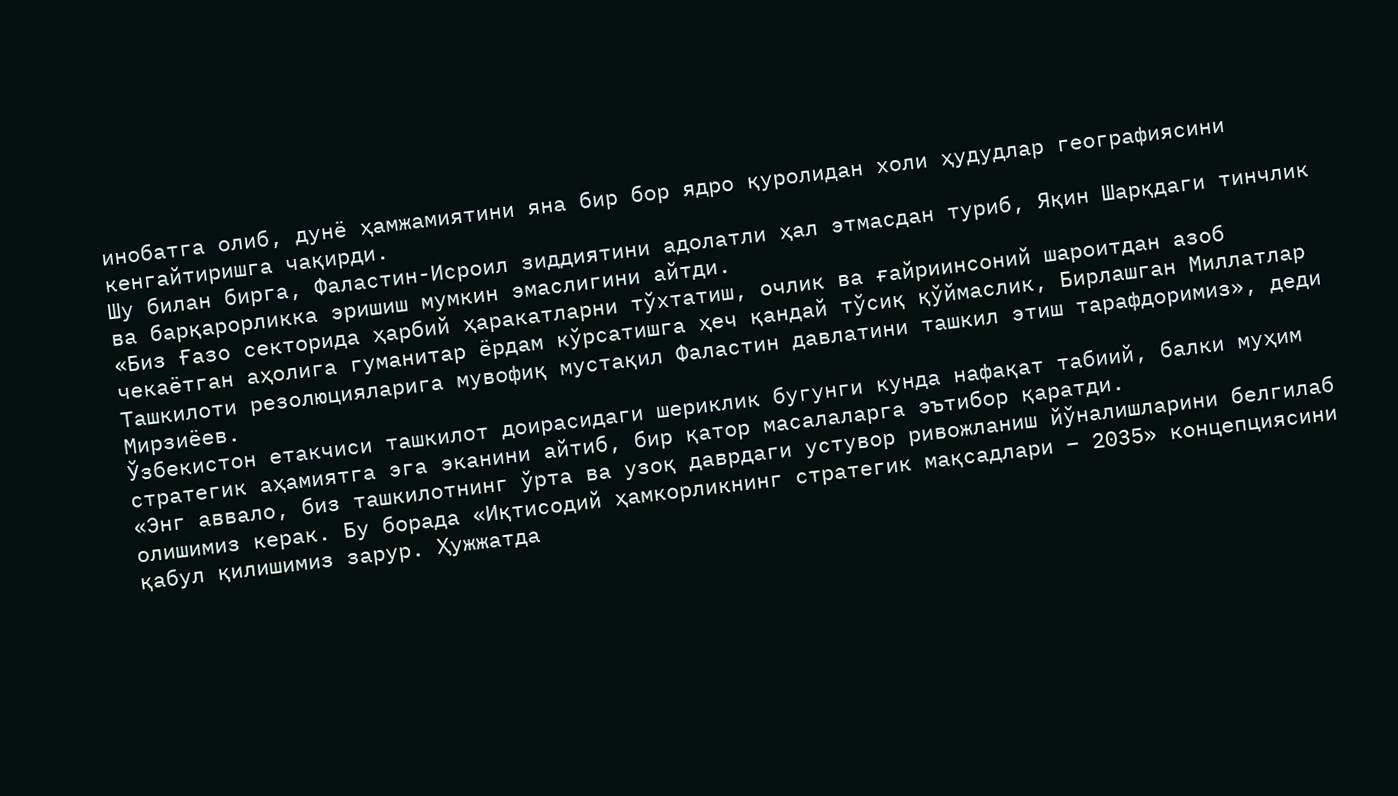инобатга олиб, дунё ҳамжамиятини яна бир бор ядро қуролидан холи ҳудудлар географиясини кенгайтиришга чақирди.
Шу билан бирга, Фаластин-Исроил зиддиятини адолатли ҳал этмасдан туриб, Яқин Шарқдаги тинчлик ва барқарорликка эришиш мумкин эмаслигини айтди.
«Биз Ғазо секторида ҳарбий ҳаракатларни тўхтатиш, очлик ва ғайриинсоний шароитдан азоб чекаётган аҳолига гуманитар ёрдам кўрсатишга ҳеч қандай тўсиқ қўймаслик, Бирлашган Миллатлар Ташкилоти резолюцияларига мувофиқ мустақил Фаластин давлатини ташкил этиш тарафдоримиз», деди Мирзиёев.
Ўзбекистон етакчиси ташкилот доирасидаги шериклик бугунги кунда нафақат табиий, балки муҳим стратегик аҳамиятга эга эканини айтиб, бир қатор масалаларга эътибор қаратди.
«Энг аввало, биз ташкилотнинг ўрта ва узоқ даврдаги устувор ривожланиш йўналишларини белгилаб олишимиз керак. Бу борада «Иқтисодий ҳамкорликнинг стратегик мақсадлари – 2035» концепциясини қабул қилишимиз зарур. Ҳужжатда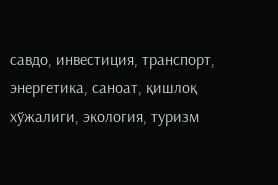савдо, инвестиция, транспорт, энергетика, саноат, қишлоқ хўжалиги, экология, туризм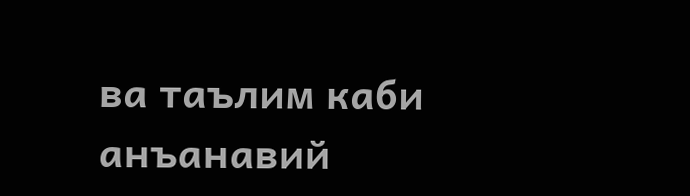ва таълим каби анъанавий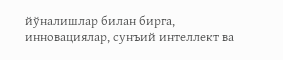йўналишлар билан бирга, инновациялар, сунъий интеллект ва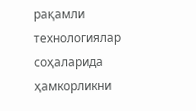рақамли технологиялар соҳаларида ҳамкорликни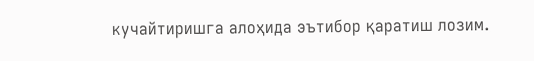кучайтиришга алоҳида эътибор қаратиш лозим.